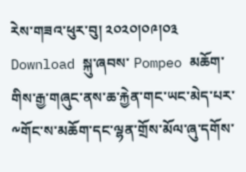རེས་གཟའ་ཕུར་བུ། ༢༠༢༠།༠༩།༠༣
Download སྐུ་ཞབས་ Pompeo མཆོག་གིས་རྒྱ་གཞུང་ནས་ཆ་རྐྱེན་གང་ཡང་མེད་པར་༸གོང་ས་མཆོག་དང་ལྷན་གྲོས་མོལ་ཞུ་དགོས་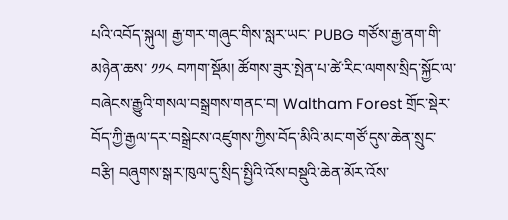པའི་འབོད་སྐུལ། རྒྱ་གར་གཞུང་གིས་སླར་ཡང་ PUBG གཙོས་རྒྱ་ནག་གི་མཉེན་ཆས་ ༡༡༨ བཀག་སྡོམ། ཚོགས་ཟུར་སྤེན་པ་ཚེ་རིང་ལགས་སྲིད་སྐྱོང་ལ་བཞེངས་རྒྱུའི་གསལ་བསྒྲགས་གནང་བ། Waltham Forest གྲོང་སྡེར་བོད་ཀྱི་རྒྱལ་དར་བསྒྲེངས་འཛུགས་ཀྱིས་བོད་མིའི་མང་གཙོ་དུས་ཆེན་སྲུང་བརྩི། བཞུགས་སྒར་ཁུལ་དུ་སྲིད་སྤྱིའི་འོས་བསྡུའི་ཆེན་མོར་འོས་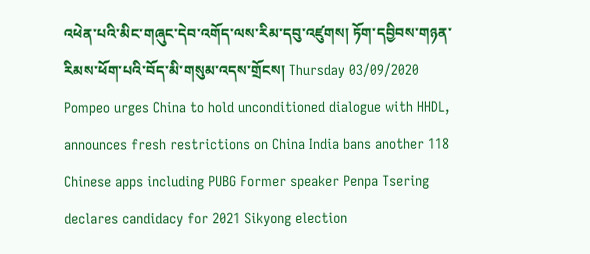འཕེན་པའི་མིང་གཞུང་དེབ་འགོད་ལས་རིམ་དབུ་འཛུགས། ཏོག་དབྱིབས་གཉན་རིམས་ཕོག་པའི་བོད་མི་གསུམ་འདས་གྲོངས། Thursday 03/09/2020 Pompeo urges China to hold unconditioned dialogue with HHDL, announces fresh restrictions on China India bans another 118 Chinese apps including PUBG Former speaker Penpa Tsering declares candidacy for 2021 Sikyong election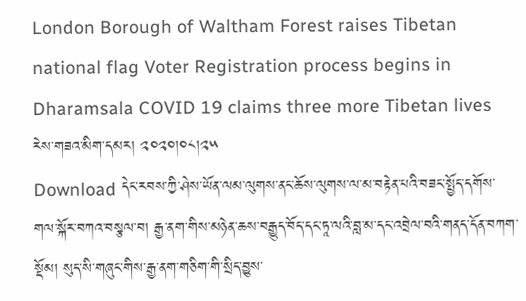London Borough of Waltham Forest raises Tibetan national flag Voter Registration process begins in Dharamsala COVID 19 claims three more Tibetan lives
རེས་གཟའ་མིག་དམར། ༢༠༢༠།༠༨།༢༥
Download དེང་རབས་ཀྱི་ཤེས་ཡོན་ལམ་ལུགས་ནང་ཆོས་ལུགས་ལ་མ་བརྟེན་པའི་བཟང་སྤྱོད་དགོས་གལ་སྐོར་བཀའ་བསྩལ་བ། རྒྱ་ནག་གིས་མཉེན་ཆས་བརྒྱུད་བོད་དང་ཏཱ་ལའི་བླ་མ་དང་འབྲེལ་བའི་གནད་དོན་བཀག་སྡོམ། སུད་སི་གཞུང་གིས་རྒྱ་ནག་གཅིག་གི་སྲིད་བྱུས་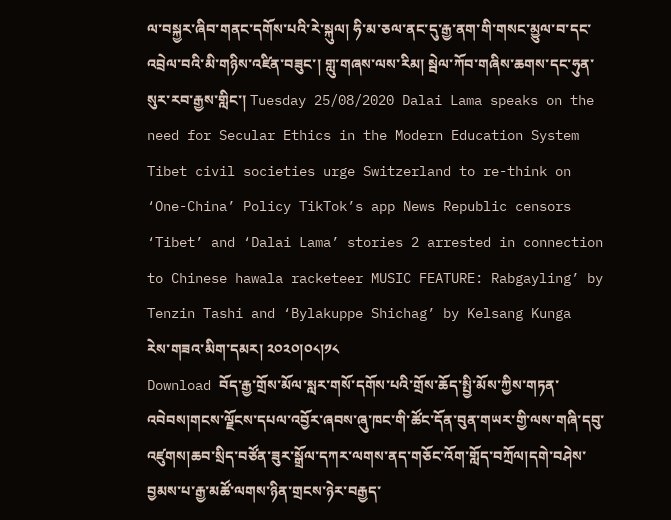ལ་བསྐྱར་ཞིབ་གནང་དགོས་པའི་རེ་སྐུལ། ཧི་མ་ཅལ་ནང་དུ་རྒྱ་ནག་གི་གསང་མྱུལ་བ་དང་འབྲེལ་བའི་མི་གཉིས་འཛིན་བཟུང་། གླུ་གཞས་ལས་རིམ། སྦེལ་ཀོབ་གཞིས་ཆགས་དང་ཧུན་སུར་རབ་རྒྱས་གླིང་། Tuesday 25/08/2020 Dalai Lama speaks on the need for Secular Ethics in the Modern Education System Tibet civil societies urge Switzerland to re-think on ‘One-China’ Policy TikTok’s app News Republic censors ‘Tibet’ and ‘Dalai Lama’ stories 2 arrested in connection to Chinese hawala racketeer MUSIC FEATURE: Rabgayling’ by Tenzin Tashi and ‘Bylakuppe Shichag’ by Kelsang Kunga
རེས་གཟའ་མིག་དམར། ༢༠༢༠།༠༨།༡༨
Download བོད་རྒྱ་གྲོས་མོལ་སླར་གསོ་དགོས་པའི་གྲོས་ཆོད་སྤྱི་མོས་ཀྱིས་གཏན་འབེབས།གངས་ལྗོངས་དཔལ་འབྱོར་ཞབས་ཞུ་ཁང་གི་ཚོང་དོན་བུན་གཡར་གྱི་ལས་གཞི་དབུ་འཛུགས།ཆབ་སྲིད་བཙོན་ཟུར་སྒྲོལ་དཀར་ལགས་ནད་གཅོང་འོག་གློད་བཀྲོལ།དགེ་བཤེས་བྱམས་པ་རྒྱ་མཚོ་ལགས་ཉིན་གྲངས་ཉེར་བརྒྱད་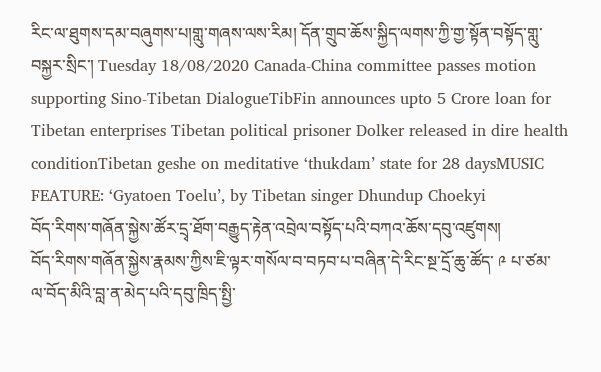རིང་ལ་ཐུགས་དམ་བཞུགས་པ།གླུ་གཞས་ལས་རིམ། དོན་གྲུབ་ཆོས་སྐྱིད་ལགས་ཀྱི་གྱ་སྟོན་བསྟོད་གླུ་བསྐྱར་སྲིང་། Tuesday 18/08/2020 Canada-China committee passes motion supporting Sino-Tibetan DialogueTibFin announces upto 5 Crore loan for Tibetan enterprises Tibetan political prisoner Dolker released in dire health conditionTibetan geshe on meditative ‘thukdam’ state for 28 daysMUSIC FEATURE: ‘Gyatoen Toelu’, by Tibetan singer Dhundup Choekyi
བོད་རིགས་གཞོན་སྐྱེས་ཚོར་དྲྭ་ཐོག་བརྒྱུད་རྟེན་འབྲེལ་བསྟོད་པའི་བཀའ་ཆོས་དབུ་འཛུགས།
བོད་རིགས་གཞོན་སྐྱེས་རྣམས་ཀྱིས་ཇི་ལྟར་གསོལ་བ་བཏབ་པ་བཞིན་དེ་རིང་སྔ་དྲོ་ཆུ་ཚོད་ ༩ པ་ཙམ་ལ་བོད་མིའི་བླ་ན་མེད་པའི་དབུ་ཁྲིད་སྤྱི་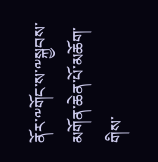ནོར་༸གོང་ས་༸སྐྱབས་མགོན་ཆེན་པོ་མཆོག་གིས་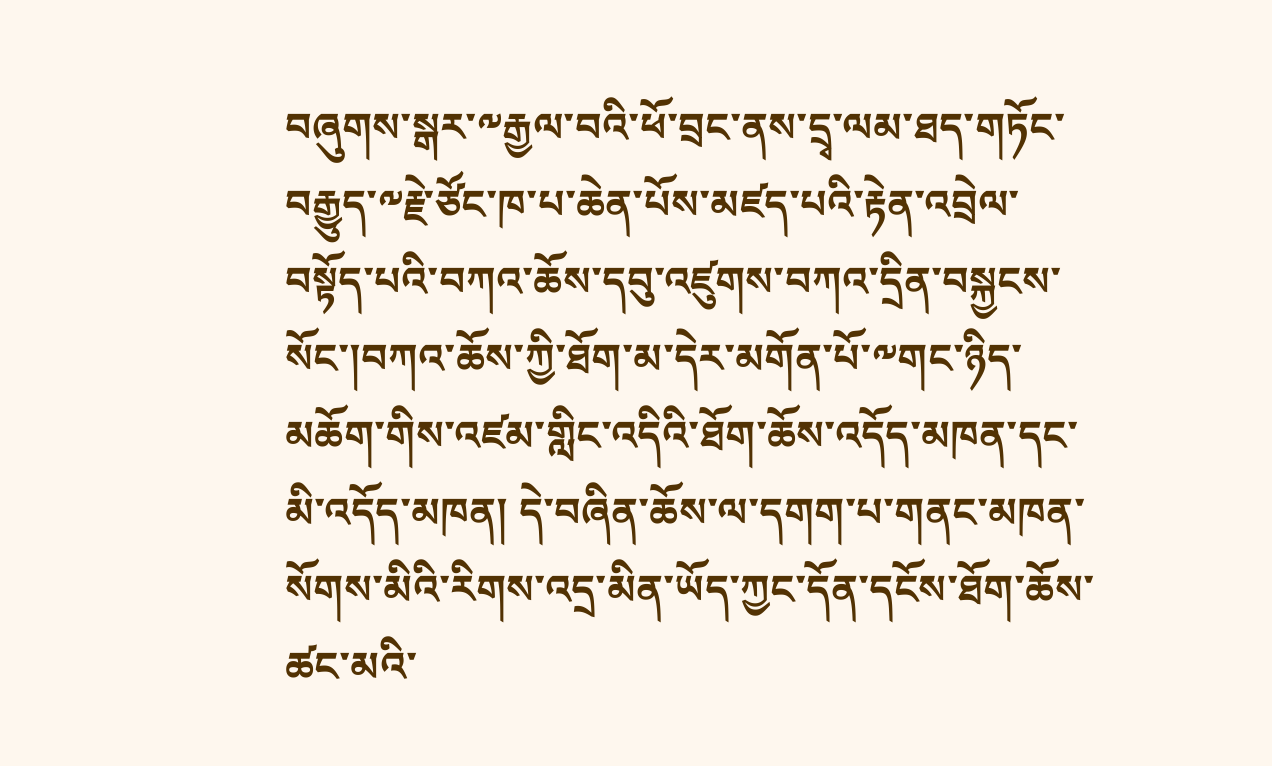བཞུགས་སྒར་༸རྒྱལ་བའི་ཕོ་བྲང་ནས་དྲྭ་ལམ་ཐད་གཏོང་བརྒྱུད་༸རྗེ་ཙོང་ཁ་པ་ཆེན་པོས་མཛད་པའི་རྟེན་འབྲེལ་བསྟོད་པའི་བཀའ་ཆོས་དབུ་འཛུགས་བཀའ་དྲིན་བསྐྱངས་སོང་།བཀའ་ཆོས་ཀྱི་ཐོག་མ་དེར་མགོན་པོ་༸གང་ཉིད་མཆོག་གིས་འཛམ་གླིང་འདིའི་ཐོག་ཆོས་འདོད་མཁན་དང་མི་འདོད་མཁན། དེ་བཞིན་ཆོས་ལ་དགག་པ་གནང་མཁན་སོགས་མིའི་རིགས་འདྲ་མིན་ཡོད་ཀྱང་དོན་དངོས་ཐོག་ཆོས་ཚང་མའི་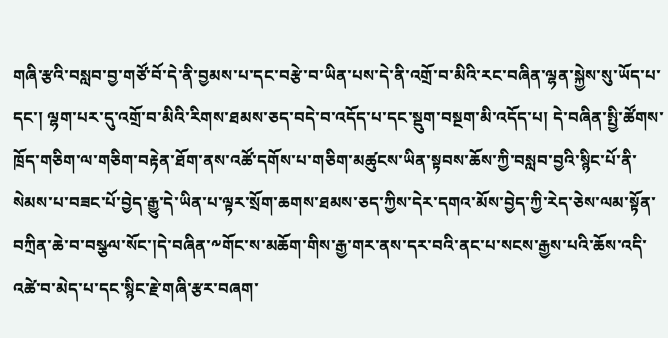གཞི་རྩའི་བསླབ་བྱ་གཙོ་བོ་དེ་ནི་བྱམས་པ་དང་བརྩེ་བ་ཡིན་པས་དེ་ནི་འགྲོ་བ་མིའི་རང་བཞིན་ལྷན་སྐྱེས་སུ་ཡོད་པ་དང་། ལྷག་པར་དུ་འགྲོ་བ་མིའི་རིགས་ཐམས་ཅད་བདེ་བ་འདོད་པ་དང་སྡུག་བསྔག་མི་འདོད་པ། དེ་བཞིན་སྤྱི་ཚོགས་ཁྲོད་གཅིག་ལ་གཅིག་བརྟེན་ཐོག་ནས་འཚོ་དགོས་པ་གཅིག་མཚུངས་ཡིན་སྟབས་ཆོས་ཀྱི་བསླབ་བྱའི་སྙིང་པོ་ནི་སེམས་པ་བཟང་པོ་བྱེད་རྒྱུ་དེ་ཡིན་པ་ལྟར་སྲོག་ཆགས་ཐམས་ཅད་ཀྱིས་དེར་དགའ་མོས་བྱེད་ཀྱི་རེད་ཅེས་ལམ་སྟོན་བཀྲིན་ཆེ་བ་བསྩལ་སོང་།དེ་བཞིན་༸གོང་ས་མཆོག་གིས་རྒྱ་གར་ནས་དར་བའི་ནང་པ་སངས་རྒྱས་པའི་ཆོས་འདི་འཚེ་བ་མེད་པ་དང་སྙིང་རྗེ་གཞི་རྩར་བཞག་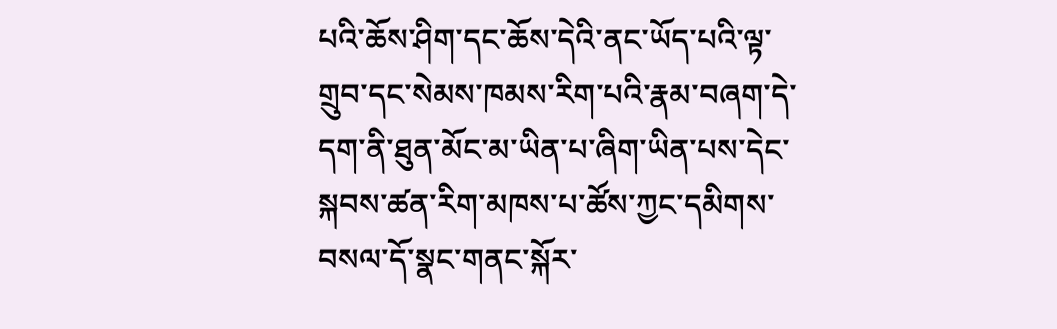པའི་ཆོས་ཤིག་དང་ཆོས་དེའི་ནང་ཡོད་པའི་ལྟ་གྲུབ་དང་སེམས་ཁམས་རིག་པའི་རྣམ་བཞག་དེ་དག་ནི་ཐུན་མོང་མ་ཡིན་པ་ཞིག་ཡིན་པས་དེང་སྐབས་ཚན་རིག་མཁས་པ་ཚོས་ཀྱང་དམིགས་བསལ་དོ་སྣང་གནང་སྐོར་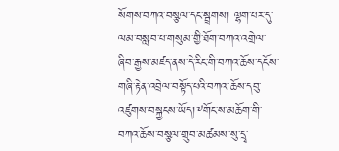སོགས་བཀའ་བསྩལ་དང་སྦྲགས། ལྷག་པར་དུ་ལམ་བསླབ་པ་གསུམ་གྱི་ཐོག་བཀའ་འགྲེལ་ཞིབ་རྒྱས་མཛད་ནས་དེ་རིང་གི་བཀའ་ཆོས་དངོས་གཞི་རྟེན་འབྲེལ་བསྟོད་པའི་བཀའ་ཆོས་དབུ་འཛུགས་བསྐྱངས་ཡོད།༸གོང་ས་མཆོག་གི་བཀའ་ཆོས་བསྩལ་གྲུབ་མཚམས་སུ་དྲྭ་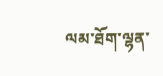ལམ་ཐོག་ལྷན་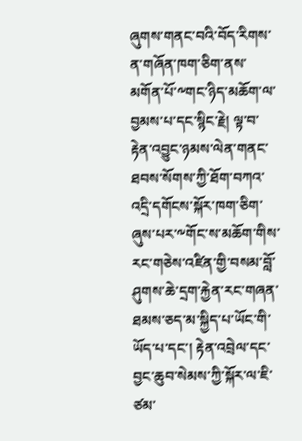ཞུགས་གནང་བའི་བོད་རིགས་ན་གཞོན་ཁག་ཅིག་ནས་མགོན་པོ་༸གང་ཉིད་མཆོག་ལ་བྱམས་པ་དང་སྙིང་རྗེ། ལྟ་བ་རྟེན་འབྱུང་ཉམས་ལེན་གནང་ཐབས་སོགས་ཀྱི་ཐོག་བཀའ་འདྲི་དགོངས་སྐོར་ཁག་ཅིག་ཞུས་པར་༸གོང་ས་མཆོག་གིས་རང་གཅེས་འཛིན་གྱི་བསམ་བློ་ཤུགས་ཆེ་དྲག་རྐྱེན་རང་གཞན་ཐམས་ཅད་མ་སྐྱིད་པ་ཡོང་གི་ཡོད་པ་དང་། རྟེན་འབྲེལ་དང་བྱང་ཆུབ་སེམས་ཀྱི་སྐོར་ལ་ཇི་ཙམ་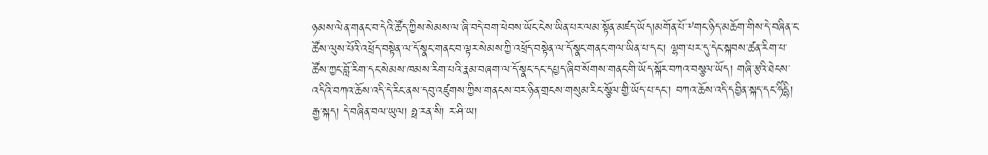ཉམས་ལེན་གནང་བ་དེའི་ཚོད་ཀྱིས་སེམས་ལ་ཞི་བདེ་བག་ཕེབས་ཡོང་ངེས་ཡིན་པར་ལམ་སྟོན་མཛད་ཡོད།མགོན་པོ་༸གང་ཉིད་མཆོག་གིས་དེ་བཞིན་ང་ཚོས་ལུས་པོའི་འཕྲོད་བསྟེན་ལ་དོ་སྣང་གནང་བ་ལྟར་སེམས་ཀྱི་འཕྲོད་བསྟེན་ལ་དོ་སྣང་གནང་གལ་ཡིན་པ་དང་། ལྷག་པར་དུ་དེང་སྐབས་ཚན་རིག་པ་ཚོས་ཀྱང་བློ་རིག་དང་སེམས་ཁམས་རིག་པའི་རྣམ་བཞག་ལ་དོ་སྣང་དང་དཔྱད་ཞིབ་སོགས་གནང་གི་ཡོད་སྐོར་བཀའ་བསྩལ་ཡོད། གཞི་རྩའི་ཐེངས་འདིའི་བཀའ་ཆོས་འདི་དེ་རིང་ནས་དབུ་འཛུགས་ཀྱིས་གནངས་བར་ཉིན་གྲངས་གསུམ་རིང་སྩོལ་གྱི་ཡོད་པ་དང་། བཀའ་ཆོས་འདི་དབྱིན་སྐད་དང་ཧིཾདྷི། རྒྱ་སྐད། དེ་བཞིན་བལ་ཡུལ། ཧྥ་རན་སི། ར་ཤི་ཡ།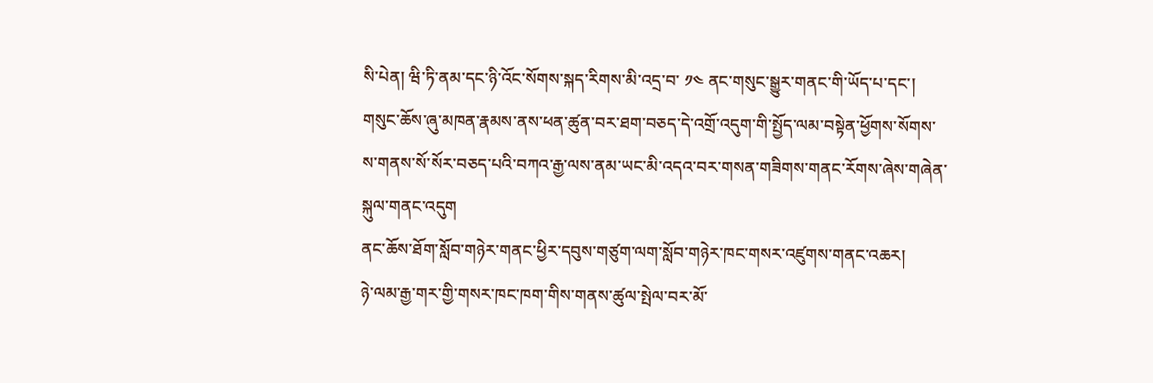སི་པེན། ཝི་ཏི་ནམ་དང་ཉི་འོང་སོགས་སྐད་རིགས་མི་འདྲ་བ་ ༡༤ ནང་གསུང་སྒྱུར་གནང་གི་ཡོད་པ་དང་། གསུང་ཆོས་ཞུ་མཁན་རྣམས་ནས་ཕན་ཚུན་བར་ཐག་བཅད་དེ་འགྲོ་འདུག་གི་སྤྱོད་ལམ་བསྟེན་ཕྱོགས་སོགས་ས་གནས་སོ་སོར་བཅད་པའི་བཀའ་རྒྱ་ལས་ནམ་ཡང་མི་འདའ་བར་གསན་གཟིགས་གནང་རོགས་ཞེས་གཞེན་སྐུལ་གནང་འདུག
ནང་ཆོས་ཐོག་སློབ་གཉེར་གནང་ཕྱིར་དབུས་གཙུག་ལག་སློབ་གཉེར་ཁང་གསར་འཛུགས་གནང་འཆར།
ཉེ་ལམ་རྒྱ་གར་གྱི་གསར་ཁང་ཁག་གིས་གནས་ཚུལ་སྤེལ་བར་མོ་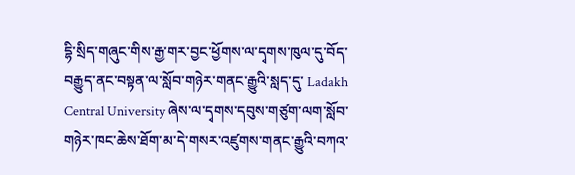དྷི་སྲིད་གཞུང་གིས་རྒྱ་གར་བྱང་ཕྱོགས་ལ་དྭགས་ཁུལ་དུ་བོད་བརྒྱུད་ནང་བསྟན་ལ་སློབ་གཉེར་གནང་རྒྱུའི་སླད་དུ་ Ladakh Central University ཞེས་ལ་དྭགས་དབུས་གཙུག་ལག་སློབ་གཉེར་ཁང་ཆེས་ཐོག་མ་དེ་གསར་འཛུགས་གནང་རྒྱུའི་བཀའ་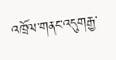འཁྲོལ་གནང་འདུགརྒྱ་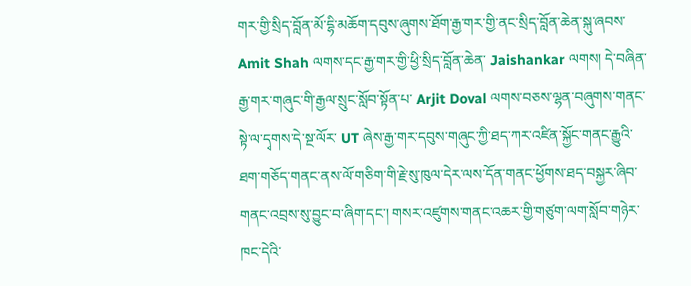གར་གྱི་སྲིད་བློན་མོ་དྷི་མཆོག་དབུས་ཞུགས་ཐོག་རྒྱ་གར་གྱི་ནང་སྲིད་བློན་ཆེན་སྐུ་ཞབས་ Amit Shah ལགས་དང་རྒྱ་གར་གྱི་ཕྱི་སྲིད་བློན་ཆེན་ Jaishankar ལགས། དེ་བཞིན་རྒྱ་གར་གཞུང་གི་རྒྱལ་སྲུང་སློབ་སྟོན་པ་ Arjit Doval ལགས་བཅས་ལྷན་བཞུགས་གནང་སྟེ་ལ་དྭགས་དེ་སྔ་ལོར་ UT ཞེས་རྒྱ་གར་དབུས་གཞུང་ཀྱི་ཐད་ཀར་འཛིན་སྐྱོང་གནང་རྒྱུའི་ཐག་གཅོད་གནང་ནས་ལོ་གཅིག་གི་རྗེ་སུ་ཁུལ་དེར་ལས་དོན་གནང་ཕྱོགས་ཐད་བསྐྱར་ཞིབ་གནང་འབྲས་སུ་བྱུང་བ་ཞིག་དང་། གསར་འཛུགས་གནང་འཆར་གྱི་གཙུག་ལག་སློབ་གཉེར་ཁང་དེའི་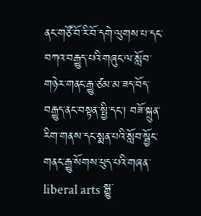ནང་གཙོ་བོ་རི་བོ་དགེ་ལུགས་པ་དང་བཀའ་བརྒྱུད་པའི་གཞུང་ལ་སློབ་གཉེར་གནང་རྒྱུ་ཙམ་མ་ཟད་བོད་བརྒྱུད་ནང་བསྟན་སྤྱི་དང་། བཟོ་སྐྲུན་རིག་གནས་དང་སྨན་པའི་སློབ་སྦྱོང་གནང་རྒྱུ་སོགས་ཕུད་པའི་གཞན་ liberal arts སྒྱུ་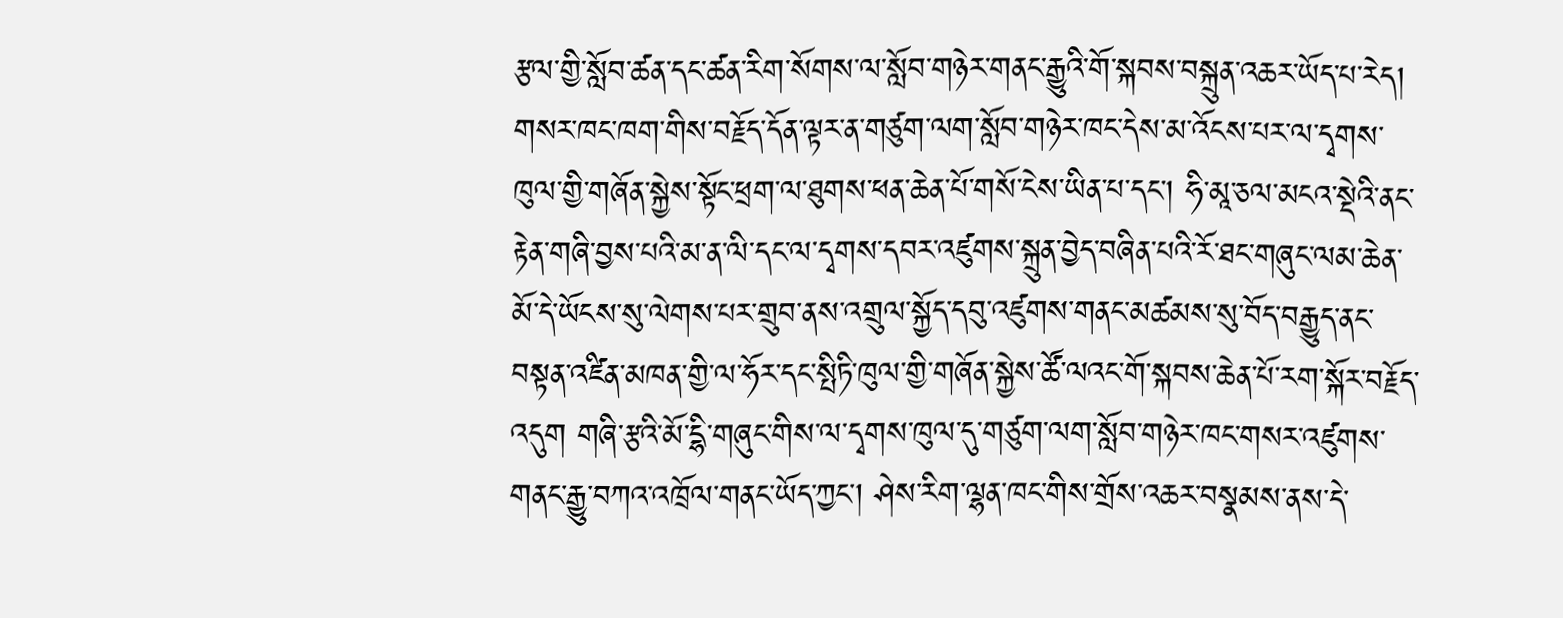རྩལ་གྱི་སློབ་ཚན་དང་ཚན་རིག་སོགས་ལ་སློབ་གཉེར་གནང་རྒྱུའི་གོ་སྐབས་བསྐྲུན་འཆར་ཡོད་པ་རེད། གསར་ཁང་ཁག་གིས་བརྗོད་དོན་ལྟར་ན་གཙུག་ལག་སློབ་གཉེར་ཁང་དེས་མ་འོངས་པར་ལ་དྭགས་ཁུལ་གྱི་གཞོན་སྐྱེས་སྟོང་ཕྲག་ལ་ཐུགས་ཕན་ཆེན་པོ་གསོ་ངེས་ཡིན་པ་དང་། ཧི་མཱ་ཅལ་མངའ་སྡེའི་ནང་རྟེན་གཞི་བྱས་པའི་མ་ན་ལི་དང་ལ་དྭགས་དབར་འཛུགས་སྐྲུན་བྱེད་བཞིན་པའི་རོ་ཐང་གཞུང་ལམ་ཆེན་མོ་དེ་ཡོངས་སུ་ལེགས་པར་གྲུབ་ནས་འགྲུལ་སྐྱོད་དབུ་འཛུགས་གནང་མཚམས་སུ་བོད་བརྒྱུད་ནང་བསྟན་འཛིན་མཁན་གྱི་ལ་ཧོར་དང་སྤིཏི་ཁུལ་གྱི་གཞོན་སྐྱེས་ཚོ་ལའང་གོ་སྐབས་ཆེན་པོ་རག་སྐོར་བརྗོད་འདུག གཞི་རྩའི་མོ་དྷི་གཞུང་གིས་ལ་དྭགས་ཁུལ་དུ་གཙུག་ལག་སློབ་གཉེར་ཁང་གསར་འཛུགས་གནང་རྒྱུ་བཀའ་འཁྲོལ་གནང་ཡོད་ཀྱང་། ཤེས་རིག་ལྷན་ཁང་གིས་གྲོས་འཆར་བསྣམས་ནས་དེ་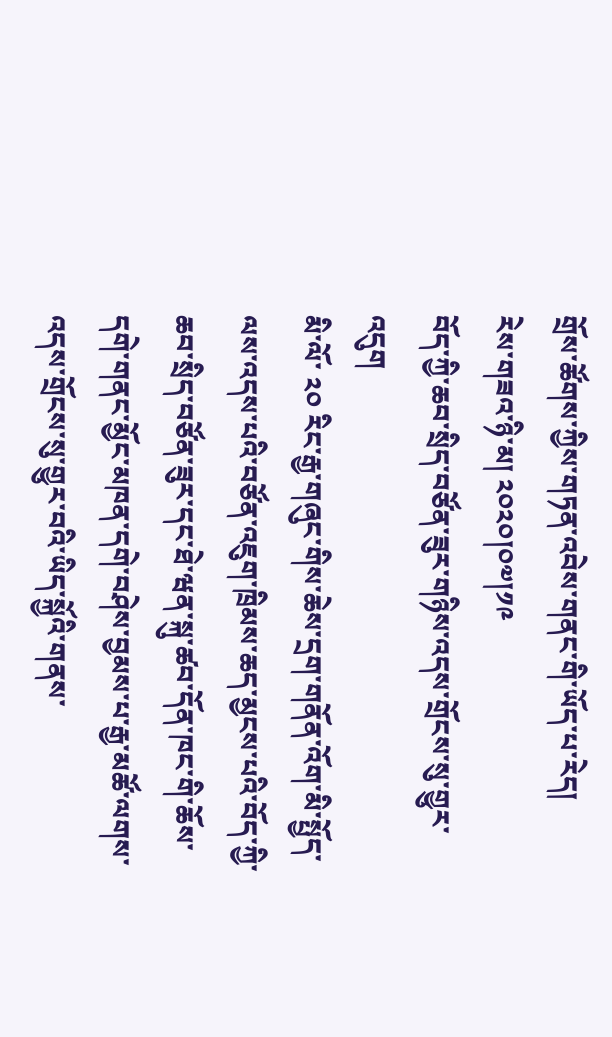གྲོས་ཚོགས་ཀྱིས་གཏན་འབེས་གནང་གི་ཡོད་པ་རེད།
རེས་གཟའ་ཉི་མ། ༢༠༢༠།༠༧།༡༩
བོད་ཀྱི་ཆབ་སྲིད་བཙོན་ཟུར་གཉིས་འདས་གྲོངས་སུ་གྱུར་འདུག
མི་ལོ་ ༢༠ རིང་རྒྱ་གཞུང་གིས་ཆེས་དྲག་གནོན་འོག་མི་སྤྱོད་ལས་འདས་པའི་བཙོན་འཇུག་ཁྲིམས་ཆད་མྱངས་པའི་བོད་ཀྱི་ཆབ་སྲིད་བཙོན་ཟུར་དང་ཐེ་ཝན་སྐུ་ཚབ་དོན་ཁང་གི་ཆོས་དགེ་གནང་མྱོང་མཁན་དགེ་བཤེས་བྱམས་པ་རྒྱ་མཚོ་ལགས་འདས་གྲོངས་སུ་གྱུར་བའི་ཡིད་སྐྱོའི་གནས་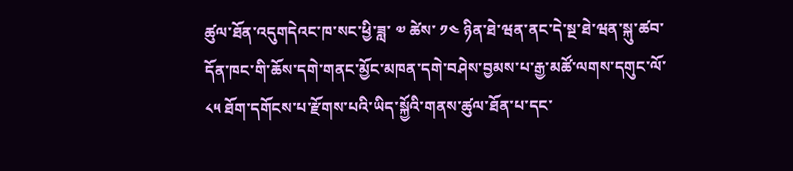ཚུལ་ཐོན་འདུགདེའང་ཁ་སང་ཕྱི་ཟླ་ ༧ ཚེས་ ༡༤ ཉིན་ཐེ་ཝན་ནང་དེ་སྔ་ཐེ་ཝན་སྐུ་ཚབ་དོན་ཁང་གི་ཆོས་དགེ་གནང་མྱོང་མཁན་དགེ་བཤེས་བྱམས་པ་རྒྱ་མཚོ་ལགས་དགུང་ལོ་ ༨༥ ཐོག་དགོངས་པ་རྫོགས་པའི་ཡིད་སྐྱོའི་གནས་ཚུལ་ཐོན་པ་དང་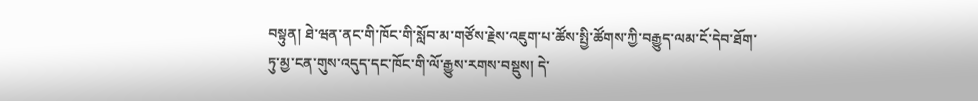བསྟུན། ཐེ་ཝན་ནང་གི་ཁོང་གི་སློབ་མ་གཙོས་རྗེས་འཇུག་པ་ཚོས་སྤྱི་ཚོགས་ཀྱི་བརྒྱུད་ལམ་ངོ་དེབ་ཐོག་ཏུ་མྱ་ངན་གུས་འདུད་དང་ཁོང་གི་ལོ་རྒྱུས་རགས་བསྡུས། དེ་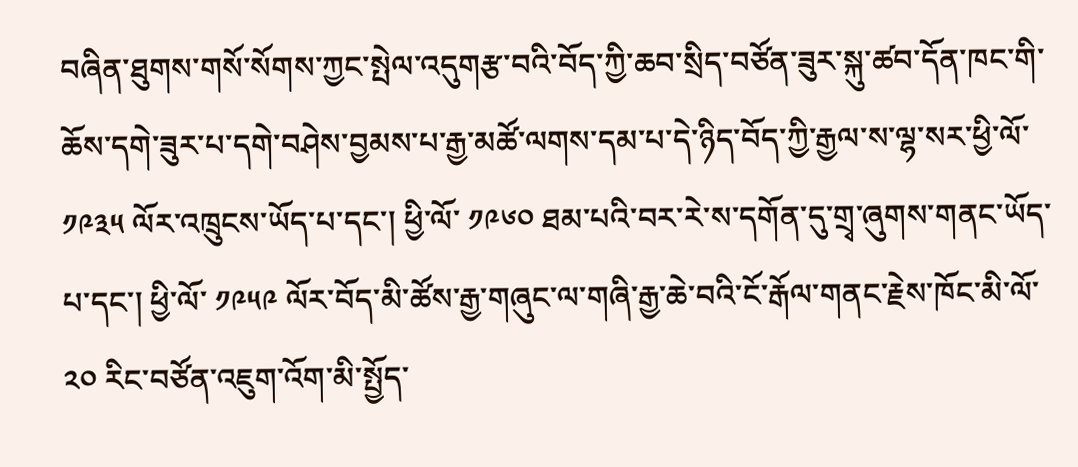བཞིན་ཐུགས་གསོ་སོགས་ཀྱང་སྤེལ་འདུགརྩ་བའི་བོད་ཀྱི་ཆབ་སྲིད་བཙོན་ཟུར་སྐུ་ཚབ་དོན་ཁང་གི་ཆོས་དགེ་ཟུར་པ་དགེ་བཤེས་བྱམས་པ་རྒྱ་མཚོ་ལགས་དམ་པ་དེ་ཉིད་བོད་ཀྱི་རྒྱལ་ས་ལྷ་སར་ཕྱི་ལོ་ ༡༩༣༥ ལོར་འཁྲུངས་ཡོད་པ་དང་། ཕྱི་ལོ་ ༡༩༦༠ ཐམ་པའི་བར་རེ་ས་དགོན་དུ་གྲྭ་ཞུགས་གནང་ཡོད་པ་དང་། ཕྱི་ལོ་ ༡༩༥༩ ལོར་བོད་མི་ཚོས་རྒྱ་གཞུང་ལ་གཞི་རྒྱ་ཆེ་བའི་ངོ་རྒོལ་གནང་རྗེས་ཁོང་མི་ལོ་ ༢༠ རིང་བཙོན་འཇུག་འོག་མི་སྤྱོད་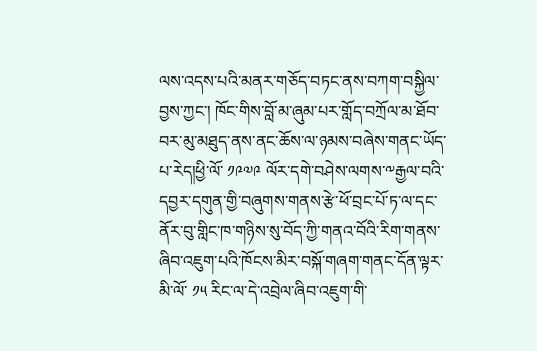ལས་འདས་པའི་མནར་གཅོད་བཏང་ནས་བཀག་བསྐྱིལ་བྱས་ཀྱང་། ཁོང་གིས་བློ་མ་ཞུམ་པར་གློད་བཀྲོལ་མ་ཐོབ་བར་མུ་མཐུད་ནས་ནང་ཆོས་ལ་ཉམས་བཞེས་གནང་ཡོད་པ་རེད།ཕྱི་ལོ་ ༡༩༧༩ ལོར་དགེ་བཤེས་ལགས་༸རྒྱལ་བའི་དབྱར་དགུན་གྱི་བཞུགས་གནས་རྩེ་ཕོ་བྲང་པོ་ཏ་ལ་དང་ནོར་བུ་གླིང་ཁ་གཉིས་སུ་བོད་ཀྱི་གནའ་བོའི་རིག་གནས་ཞིབ་འཇུག་པའི་ཁོངས་མིར་བསྐོ་གཞག་གནང་དོན་ལྟར་མི་ལོ་ ༡༥ རིང་ལ་དེ་འབྲེལ་ཞིབ་འཇུག་གི་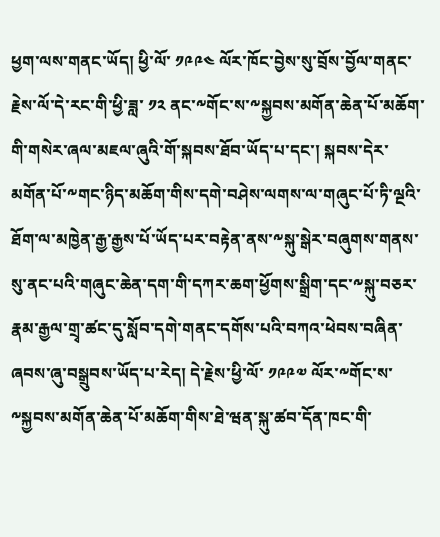ཕྱག་ལས་གནང་ཡོད། ཕྱི་ལོ་ ༡༩༩༤ ལོར་ཁོང་བྱེས་སུ་བྲོས་བྱོལ་གནང་རྗེས་ལོ་དེ་རང་གི་ཕྱི་ཟླ་ ༡༢ ནང་༸གོང་ས་༸སྐྱབས་མགོན་ཆེན་པོ་མཆོག་གི་གསེར་ཞལ་མཇལ་ཞུའི་གོ་སྐབས་ཐོབ་ཡོད་པ་དང་། སྐབས་དེར་མགོན་པོ་༸གང་ཉིད་མཆོག་གིས་དགེ་བཤེས་ལགས་ལ་གཞུང་པོ་ཏི་ལྔའི་ཐོག་ལ་མཁྱེན་རྒྱ་རྒྱས་པོ་ཡོད་པར་བརྟེན་ནས་༸སྐུ་སྒེར་བཞུགས་གནས་སུ་ནང་པའི་གཞུང་ཆེན་དག་གི་དཀར་ཆག་ཕྱོགས་སྒྲིག་དང་༸སྐུ་བཅར་རྣམ་རྒྱལ་གྲྭ་ཚང་དུ་སློབ་དགེ་གནང་དགོས་པའི་བཀའ་ཕེབས་བཞིན་ཞབས་ཞུ་བསྒྲུབས་ཡོད་པ་རེད། དེ་རྗེས་ཕྱི་ལོ་ ༡༩༩༧ ལོར་༸གོང་ས་༸སྐྱབས་མགོན་ཆེན་པོ་མཆོག་གིས་ཐེ་ཝན་སྐུ་ཚབ་དོན་ཁང་གི་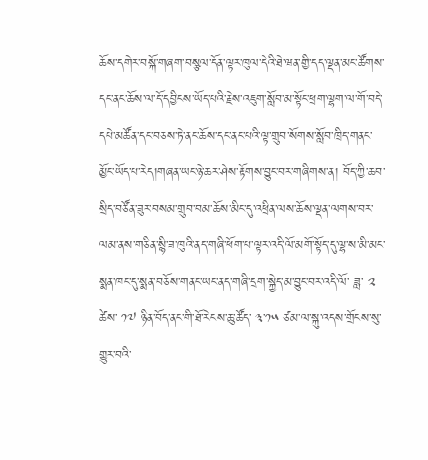ཆོས་དགེར་བསྐོ་གཞག་བསྩལ་དོན་ལྟར་ཁུལ་དེའི་ཐེ་ཝན་གྱི་དད་ལྡན་མང་ཚོགས་དང་ནང་ཆོས་ལ་དོ་དབྱིངས་ཡོད་པའི་རྗེས་འཇུག་སློབ་མ་སྟོང་ཕྲག་ལྷག་ལ་གོ་བདེ་དཔེ་མཚོན་དང་བཅས་ཏེ་ནང་ཆོས་དང་ནང་པའི་ལྟ་གྲུབ་སོགས་སློབ་ཁྲིད་གནང་མྱོང་ཡོད་པ་རེད།གཞན་ཡང་ཉེ་ཆར་ཤེས་རྟོགས་བྱུང་བར་གཞིགས་ན། བོད་ཀྱི་ཆབ་སྲིད་བཙོན་ཟུར་བསམ་གྲུབ་བམ་ཆོས་མིང་དུ་འཕྲིན་ལས་ཆོས་ལྡན་ལགས་བར་ལམ་ནས་གཅིན་སྙི་ཟ་ཁུའི་ནད་གཞི་ཕོག་པ་ལྟར་འདི་ལོ་མགོ་སྟོད་དུ་ལྷ་ས་མི་མང་སྨན་ཁང་དུ་སྨན་བཅོས་གནང་ཡང་ནད་གཞི་དྲག་སྐྱེད་མ་བྱུང་བར་འདི་ལོ་ ཟླ་ ༢ ཚེས་ ༡༧ ཉིན་བོད་ནང་གི་ཐོ་རེངས་ཆུ་ཚོད་ ༣་༡༥ ཙམ་ལ་སྐུ་འདས་གྲོངས་སུ་གྱུར་བའི་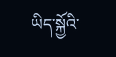ཡིད་སྐྱོའི་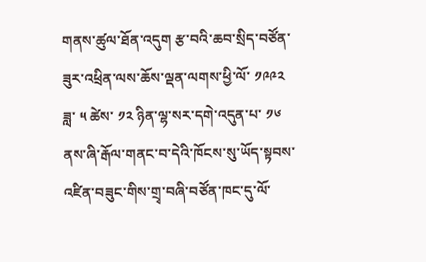གནས་ཚུལ་ཐོན་འདུག རྩ་བའི་ཆབ་སྲིད་བཙོན་ཟུར་འཕྲིན་ལས་ཆོས་ལྡན་ལགས་ཕྱི་ལོ་ ༡༩༩༢ ཟླ་ ༥ ཚེས་ ༡༢ ཉིན་ལྷ་སར་དགེ་འདུན་པ་ ༡༦ ནས་ཞི་རྒོལ་གནང་བ་དེའི་ཁོངས་སུ་ཡོད་སྟབས་འཛིན་བཟུང་གིས་གྲྭ་བཞི་བཙོན་ཁང་དུ་ལོ་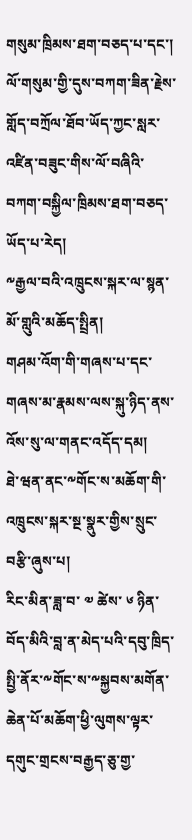གསུམ་ཁྲིམས་ཐག་བཅད་པ་དང་། ལོ་གསུམ་གྱི་དུས་བཀག་ཟིན་རྗེས་གློད་བཀྲོལ་ཐོབ་ཡོད་ཀྱང་སླར་འཛིན་བཟུང་གིས་ལོ་བཞིའི་བཀག་བསྐྱིལ་ཁྲིམས་ཐག་བཅད་ཡོད་པ་རེད།
༸རྒྱལ་བའི་འཁྲུངས་སྐར་ལ་སྙན་མོ་གླུའི་མཆོད་སྤྲིན།
གཤམ་འོག་གི་གཞས་པ་དང་གཞས་མ་རྣམས་ལས་སྐུ་ཉིད་ནས་འོས་སུ་ལ་གནང་འདོད་དམ།
ཐེ་ཝན་ནང་༸གོང་ས་མཆོག་གི་འཁྲུངས་སྐར་སྔ་སྣུར་གྱིས་སྲུང་བརྩི་ཞུས་པ།
རིང་མིན་ཟླ་བ་ ༧ ཚེས་ ༦ ཉིན་བོད་མིའི་བླ་ན་མེད་པའི་དབུ་ཁྲིད་སྤྱི་ནོར་༸གོང་ས་༸སྐྱབས་མགོན་ཆེན་པོ་མཆོག་ཕྱི་ལུགས་ལྟར་དགུང་གྲངས་བརྒྱད་ཅུ་གྱ་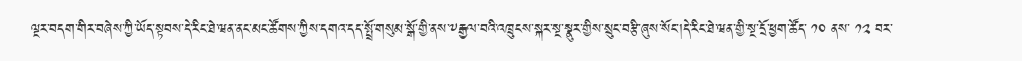ལྔར་བདག་གིར་བཞེས་ཀྱི་ཡོད་སྟབས་དེ་རིང་ཐེ་ཝན་ནང་མང་ཚོགས་ཀྱིས་དགའ་དད་སྤྲོ་གསུམ་སྒོ་གྱི་ནས་༸རྒྱལ་བའི་འཁྲུངས་སྐར་སྔ་སྣུར་གྱིས་སྲུང་བརྩི་ཞུས་སོང་།དེ་རིང་ཐེ་ཝན་གྱི་སྔ་དྲོ་ཕྱག་ཚོད་ ༡༠ ནས་ ༡༢ བར་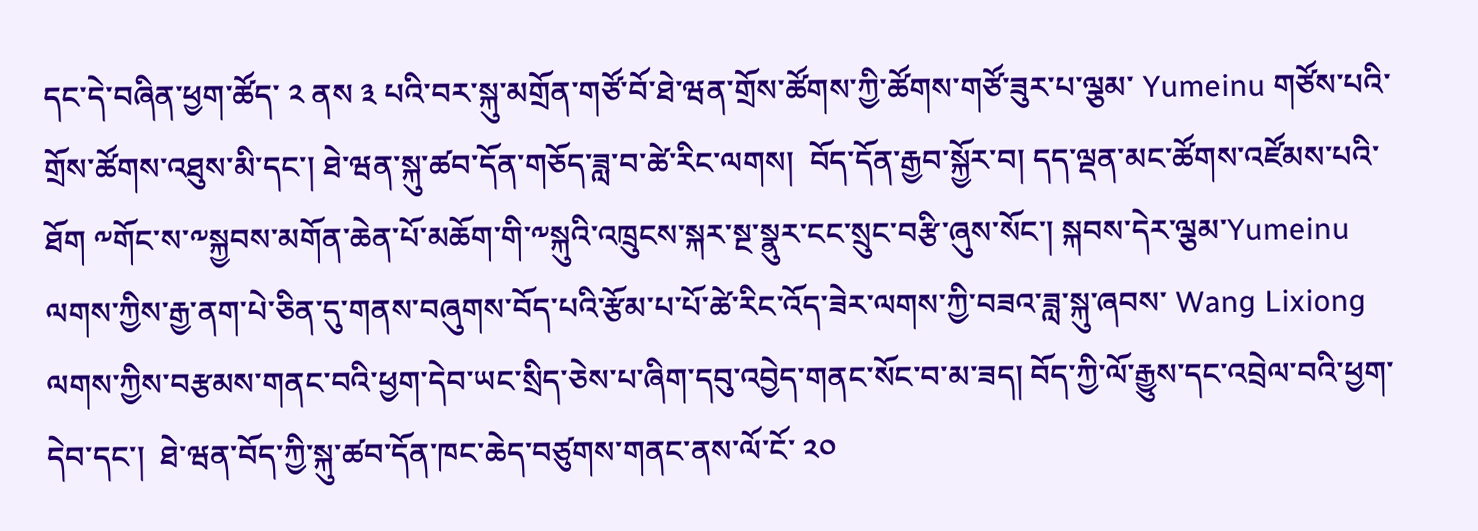དང་དེ་བཞིན་ཕྱག་ཚོད་ ༢ ནས ༣ པའི་བར་སྐུ་མགྲོན་གཙོ་བོ་ཐེ་ཝན་གྲོས་ཚོགས་ཀྱི་ཚོགས་གཙོ་ཟུར་པ་ལྕམ་ Yumeinu གཙོས་པའི་གྲོས་ཚོགས་འཐུས་མི་དང་། ཐེ་ཝན་སྐུ་ཚབ་དོན་གཅོད་ཟླ་བ་ཚེ་རིང་ལགས།  བོད་དོན་རྒྱབ་སྐྱོར་བ། དད་ལྡན་མང་ཚོགས་འཛོམས་པའི་ཐོག ༸གོང་ས་༸སྐྱབས་མགོན་ཆེན་པོ་མཆོག་གི་༸སྐུའི་འཁྲུངས་སྐར་སྔ་སྣུར་ངང་སྲུང་བརྩི་ཞུས་སོང་། སྐབས་དེར་ལྕམ་Yumeinu ལགས་ཀྱིས་རྒྱ་ནག་པེ་ཅིན་དུ་གནས་བཞུགས་བོད་པའི་རྩོམ་པ་པོ་ཚེ་རིང་འོད་ཟེར་ལགས་ཀྱི་བཟའ་ཟླ་སྐུ་ཞབས་ Wang Lixiong ལགས་ཀྱིས་བརྩམས་གནང་བའི་ཕྱག་དེབ་ཡང་སྲིད་ཅེས་པ་ཞིག་དབུ་འབྱེད་གནང་སོང་བ་མ་ཟད། བོད་ཀྱི་ལོ་རྒྱུས་དང་འབྲེལ་བའི་ཕྱག་དེབ་དང་།  ཐེ་ཝན་བོད་ཀྱི་སྐུ་ཚབ་དོན་ཁང་ཆེད་བཙུགས་གནང་ནས་ལོ་ངོ་ ༢༠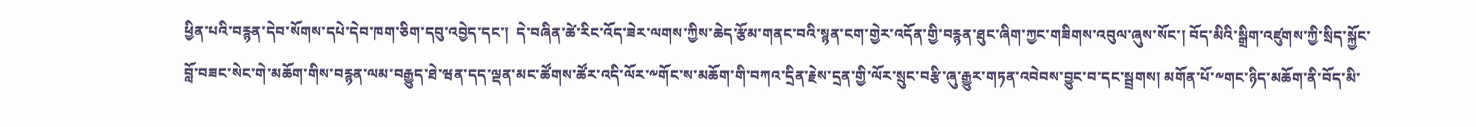ཕྱིན་པའི་བརྙན་དེབ་སོགས་དཔེ་དེབ་ཁག་ཅིག་དབུ་འབྱེད་དང་།  དེ་བཞིན་ཚེ་རིང་འོད་ཟེར་ལགས་ཀྱིས་ཆེད་རྩོམ་གནང་བའི་སྙན་ངག་གྱེར་འདོན་གྱི་བརྙན་ཐུང་ཞིག་ཀྱང་གཟིགས་འབུལ་ཞུས་སོང་། བོད་མིའི་སྒྲིག་འཛུགས་ཀྱི་སྲིད་སྐྱོང་བློ་བཟང་སེང་གེ་མཆོག་གིས་བརྙན་ལམ་བརྒྱུད་ཐེ་ཝན་དད་ལྡན་མང་ཚོགས་ཚོར་འདི་ལོར་༸གོང་ས་མཆོག་གི་བཀའ་དྲིན་རྗེས་དྲན་གྱི་ལོར་སྲུང་བརྩི་ཞུ་རྒྱུར་གཏན་འབེབས་བྱུང་བ་དང་སྦྲགས། མགོན་པོ་༸གང་ཉིད་མཆོག་ནི་བོད་མི་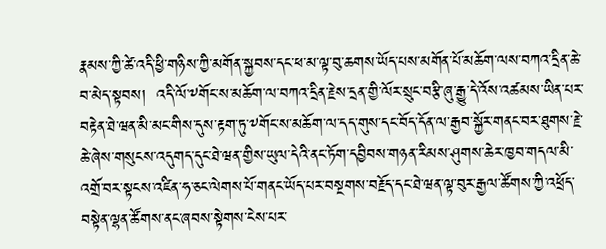རྣམས་ཀྱི་ཚེ་འདི་ཕྱི་གཉིས་ཀྱི་མགོན་སྐྱབས་དང་ཕ་མ་ལྟ་བུ་ཆགས་ཡོད་པས་མགོན་པོ་མཆོག་ལས་བཀའ་དྲིན་ཆེ་བ་མེད་སྟབས།  འདི་ལོ་༸གོང་ས་མཆོག་ལ་བཀའ་དྲིན་རྗེས་དྲན་གྱི་ལོར་སྲུང་བརྩི་ཞུ་རྒྱུ་དེ་འོས་འཚམས་ཡིན་པར་བརྟེན་ཐེ་ཝན་མི་མང་གིས་དུས་རྟག་ཏུ་༸གོང་ས་མཆོག་ལ་དད་གུས་དང་བོད་དོན་ལ་རྒྱབ་སྐྱོར་གནང་བར་ཐུགས་རྗེ་ཆེ་ཞེས་གསུངས་འདུགད་དུང་ཐེ་ཝན་གྱིས་ཡུལ་དེའི་ནང་ཏོག་དབྱིབས་གཉན་རིམས་ཤུགས་ཆེར་ཁྱབ་གདལ་མི་འགྲོ་བར་སྟངས་འཛིན་ཧ་ཅང་ལེགས་པོ་གནང་ཡོད་པར་བསྔགས་བརྗོད་དང་ཐེ་ཝན་ལྟ་བུར་རྒྱལ་ཚོགས་ཀྱི་འཕྲོད་བསྟེན་ལྷན་ཚོགས་ནང་ཞབས་སྟེགས་ངེས་པར་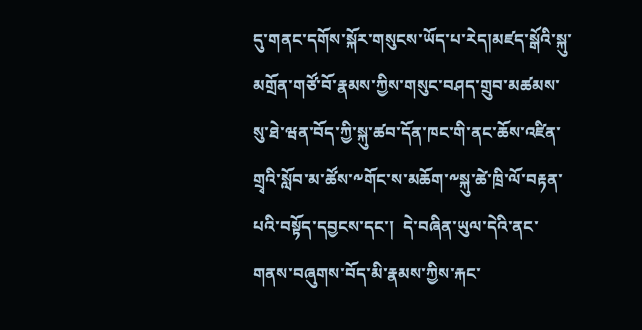དུ་གནང་དགོས་སྐོར་གསུངས་ཡོད་པ་རེད།མཛད་སྒོའི་སྐུ་མགྲོན་གཙོ་བོ་རྣམས་ཀྱིས་གསུང་བཤད་གྲུབ་མཚམས་སུ་ཐེ་ཝན་བོད་ཀྱི་སྐུ་ཚབ་དོན་ཁང་གི་ནང་ཆོས་འཛིན་གྲྭའི་སློབ་མ་ཚོས་༸གོང་ས་མཆོག་༸སྐུ་ཚེ་ཁྲི་ལོ་བརྟན་པའི་བསྟོད་དབྱངས་དང་།  དེ་བཞིན་ཡུལ་དེའི་ནང་གནས་བཞུགས་བོད་མི་རྣམས་ཀྱིས་རྐང་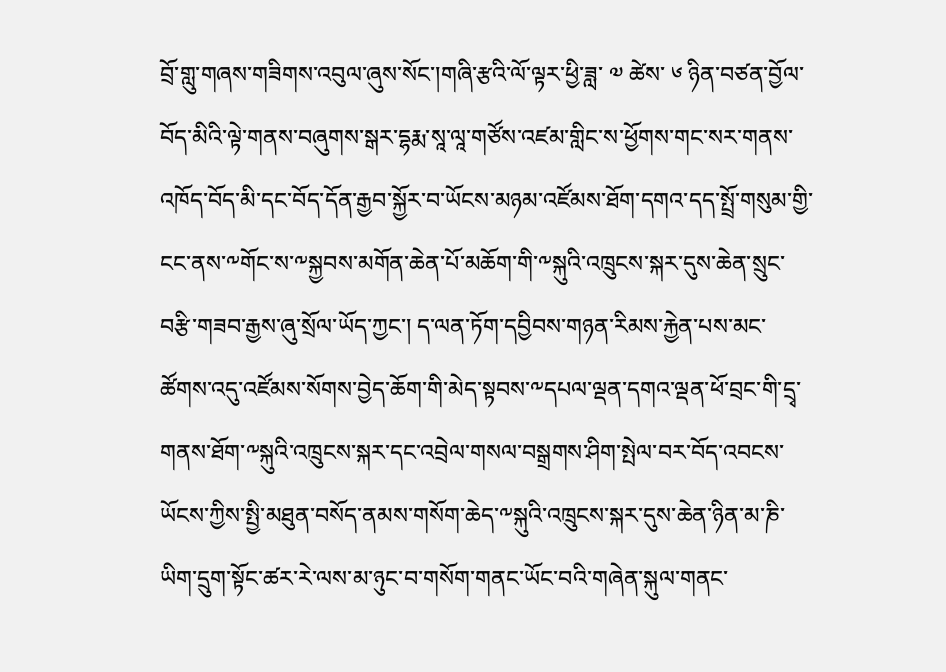བྲོ་གླུ་གཞས་གཟིགས་འབུལ་ཞུས་སོང་།གཞི་རྩའི་ལོ་ལྟར་ཕྱི་ཟླ་ ༧ ཚེས་ ༦ ཉིན་བཙན་བྱོལ་བོད་མིའི་ལྟེ་གནས་བཞུགས་སྒར་དྷརྨ་སཱ་ལཱ་གཙོས་འཛམ་གླིང་ས་ཕྱོགས་གང་སར་གནས་འཁོད་བོད་མི་དང་བོད་དོན་རྒྱབ་སྐྱོར་བ་ཡོངས་མཉམ་འཛོམས་ཐོག་དགའ་དད་སྤྲོ་གསུམ་གྱི་ངང་ནས་༸གོང་ས་༸སྐྱབས་མགོན་ཆེན་པོ་མཆོག་གི་༸སྐུའི་འཁྲུངས་སྐར་དུས་ཆེན་སྲུང་བརྩི་གཟབ་རྒྱས་ཞུ་སྲོལ་ཡོད་ཀྱང་། ད་ལན་ཏོག་དབྱིབས་གཉན་རིམས་རྐྱེན་པས་མང་ཚོགས་འདུ་འཛོམས་སོགས་བྱེད་ཆོག་གི་མེད་སྟབས་༸དཔལ་ལྡན་དགའ་ལྡན་ཕོ་བྲང་གི་དྲྭ་གནས་ཐོག་༸སྐུའི་འཁྲུངས་སྐར་དང་འབྲེལ་གསལ་བསྒྲགས་ཤིག་སྤེལ་བར་བོད་འབངས་ཡོངས་ཀྱིས་སྤྱི་མཐུན་བསོད་ནམས་གསོག་ཆེད་༸སྐུའི་འཁྲུངས་སྐར་དུས་ཆེན་ཉིན་མ་ཎི་ཡིག་དྲུག་སྟོང་ཚར་རེ་ལས་མ་ཉུང་བ་གསོག་གནང་ཡོང་བའི་གཞེན་སྐུལ་གནང་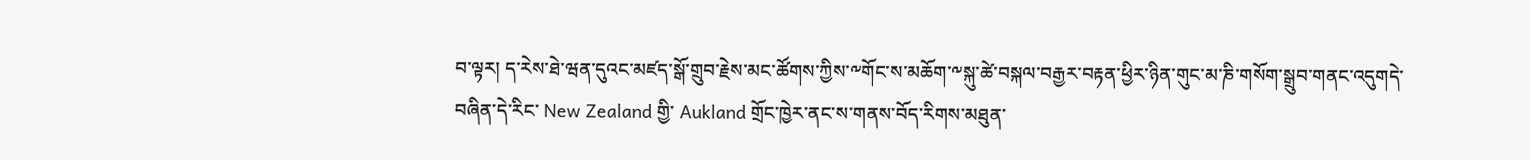བ་ལྟར། ད་རེས་ཐེ་ཝན་དུའང་མཛད་སྒོ་གྲུབ་རྗེས་མང་ཚོགས་ཀྱིས་༸གོང་ས་མཆོག་༸སྐུ་ཚེ་བསྐལ་བརྒྱར་བརྟན་ཕྱིར་ཉིན་གུང་མ་ཎི་གསོག་སྒྲུབ་གནང་འདུགདེ་བཞིན་དེ་རིང་ New Zealand གྱི་ Aukland གྲོང་ཁྱེར་ནང་ས་གནས་བོད་རིགས་མཐུན་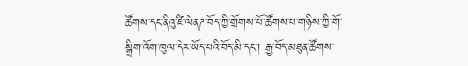ཚོགས་དང་ནིའུ་ཛི་ལེནཌ་བོད་ཀྱི་གྲོགས་པོ་ཚོགས་པ་གཉིས་ཀྱི་གོ་སྒྲིག་འོག་ཁུལ་དེར་ཡོད་པའི་བོད་མི་དང་། རྒྱ་བོད་མཐུན་ཚོགས་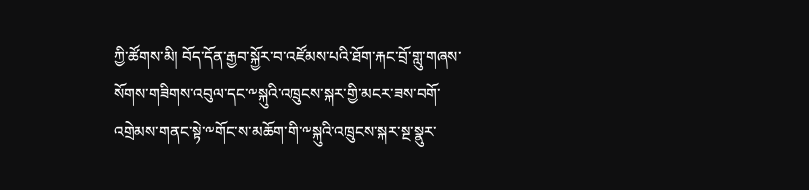ཀྱི་ཚོགས་མི། བོད་དོན་རྒྱབ་སྐྱོར་བ་འཛོམས་པའི་ཐོག་རྐང་བྲོ་གླུ་གཞས་སོགས་གཟིགས་འབུལ་དང་༸སྐུའི་འཁྲུངས་སྐར་གྱི་མངར་ཟས་བགོ་འགྲེམས་གནང་སྟེ་༸གོང་ས་མཆོག་གི་༸སྐུའི་འཁྲུངས་སྐར་སྔ་སྣུར་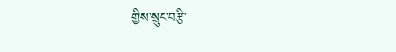གྱིས་སྲུང་བརྩི་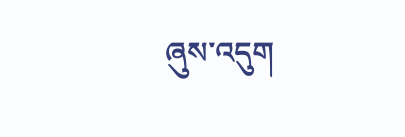ཞུས་འདུག